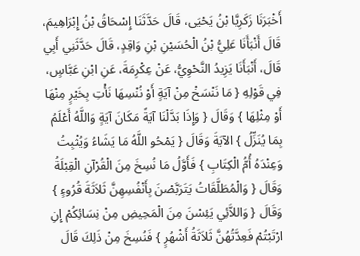أَخْبَرَنَا زَكَرِيَّا بْنُ يَحْيَى، قَالَ حَدَّثَنَا إِسْحَاقُ بْنُ إِبْرَاهِيمَ، قَالَ أَنْبَأَنَا عَلِيُّ بْنُ الْحُسَيْنِ بْنِ وَاقِدٍ، قَالَ حَدَّثَنِي أَبِي قَالَ، أَنْبَأَنَا يَزِيدُ النَّحْوِيُّ، عَنْ عِكْرِمَةَ، عَنِ ابْنِ عَبَّاسٍ، فِي قَوْلِهِ { مَا نَنْسَخْ مِنْ آيَةٍ أَوْ نُنْسِهَا نَأْتِ بِخَيْرٍ مِنْهَا أَوْ مِثْلِهَا } وَقَالَ { وَإِذَا بَدَّلْنَا آيَةً مَكَانَ آيَةٍ وَاللَّهُ أَعْلَمُ بِمَا يُنَزِّلُ } الآيَةَ وَقَالَ { يَمْحُو اللَّهُ مَا يَشَاءُ وَيُثْبِتُ وَعِنْدَهُ أُمُّ الْكِتَابِ } فَأَوَّلُ مَا نُسِخَ مِنَ الْقُرْآنِ الْقِبْلَةُ وَقَالَ { وَالْمُطَلَّقَاتُ يَتَرَبَّصْنَ بِأَنْفُسِهِنَّ ثَلاَثَةَ قُرُوءٍ } وَقَالَ { وَاللاَّئِي يَئِسْنَ مِنَ الْمَحِيضِ مِنْ نِسَائِكُمْ إِنِ ارْتَبْتُمْ فَعِدَّتُهُنَّ ثَلاَثَةُ أَشْهُرٍ } فَنُسِخَ مِنْ ذَلِكَ قَالَ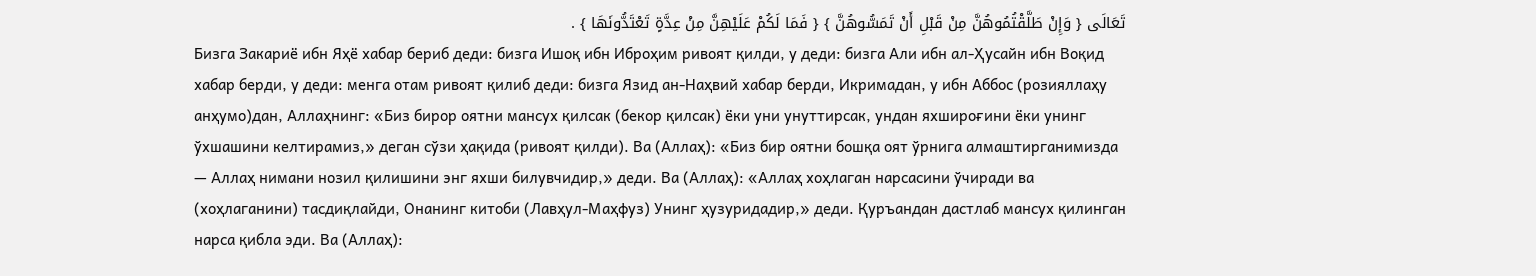تَعَالَى { وَإِنْ طَلَّقْتُمُوهُنَّ مِنْ قَبْلِ أَنْ تَمَسُّوهُنَّ } { فَمَا لَكُمْ عَلَيْهِنَّ مِنْ عِدَّةٍ تَعْتَدُّونَهَا } .
Бизга Закариё ибн Яҳё хабар бериб деди: бизга Ишоқ ибн Иброҳим ривоят қилди, у деди: бизга Али ибн ал-Ҳусайн ибн Воқид хабар берди, у деди: менга отам ривоят қилиб деди: бизга Язид ан-Наҳвий хабар берди, Икримадан, у ибн Аббос (розияллаҳу анҳумо)дан, Аллаҳнинг: «Биз бирор оятни мансух қилсак (бекор қилсак) ёки уни унуттирсак, ундан яхшироғини ёки унинг ўхшашини келтирамиз,» деган сўзи ҳақида (ривоят қилди). Ва (Аллаҳ): «Биз бир оятни бошқа оят ўрнига алмаштирганимизда — Аллаҳ нимани нозил қилишини энг яхши билувчидир,» деди. Ва (Аллаҳ): «Аллаҳ хоҳлаган нарсасини ўчиради ва (хоҳлаганини) тасдиқлайди, Онанинг китоби (Лавҳул-Маҳфуз) Унинг ҳузуридадир,» деди. Қуръандан дастлаб мансух қилинган нарса қибла эди. Ва (Аллаҳ):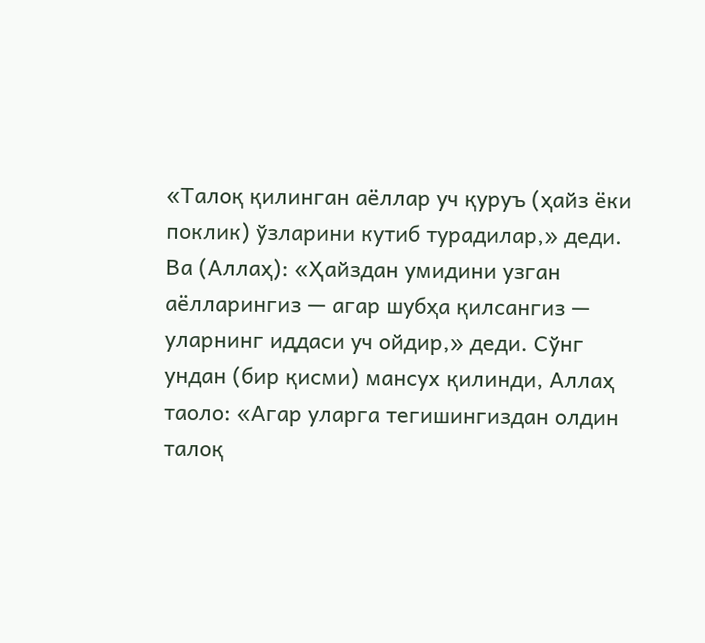«Талоқ қилинган аёллар уч қуруъ (ҳайз ёки поклик) ўзларини кутиб турадилар,» деди. Ва (Аллаҳ): «Ҳайздан умидини узган аёлларингиз — агар шубҳа қилсангиз — уларнинг иддаси уч ойдир,» деди. Сўнг ундан (бир қисми) мансух қилинди, Аллаҳ таоло: «Агар уларга тегишингиздан олдин талоқ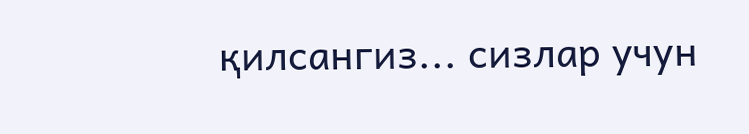қилсангиз... сизлар учун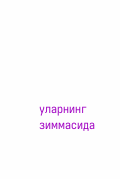уларнинг зиммасида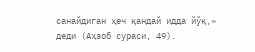санайдиган ҳеч қандай идда йўқ,» деди (Аҳзоб сураси, 49).